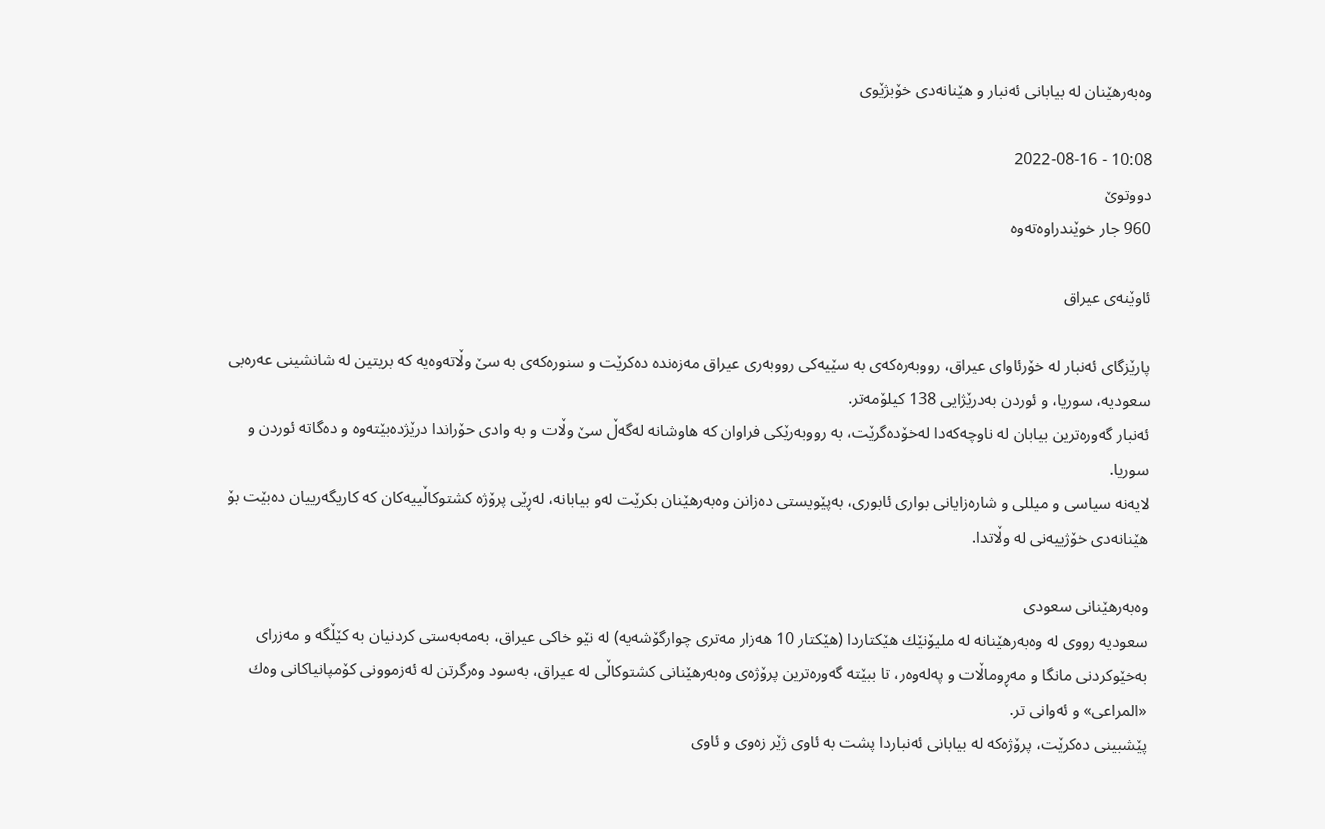وەبەرهێنان لە بیابانی ئەنبار و هێنانەدی خۆبژێوی

10:08 - 2022-08-16
دووتوێ
960 جار خوێندراوەتەوە

ئاوێنەی عیراق

پارێزگای ئەنبار لە خۆرئاوای عیراق، رووبەرەكەی بە سێیەكی رووبەری عیراق مەزەندە دەكرێت و سنورەكەی بە سێ‌ وڵاتەوەیە كە بریتین لە شانشینی عەرەبی سعودیە، سوریا، و ئوردن بەدرێژایی 138 كیلۆمەتر.
ئەنبار گەورەترین بیابان لە ناوچەكەدا لەخۆدەگرێت، بە رووبەرێكی فراوان كە هاوشانە لەگەڵ سێ‌ وڵات و بە وادی حۆراندا درێژدەبێتەوە و دەگاتە ئوردن و سوریا.
لایەنە سیاسی و میللی و شارەزایانی بواری ئابوری، بەپێویستی دەزانن وەبەرهێنان بكرێت لەو بیابانە، لەڕێی پرۆژە كشتوكاڵییەكان كە كاریگەرییان دەبێت بۆ هێنانەدی خۆژییەنی لە وڵاتدا.

وەبەرهێنانی سعودی
سعودیە رووی لە وەبەرهێنانە لە ملیۆنێك هێكتاردا (هێكتار 10 هەزار مەتری چوارگۆشەیە) لە نێو خاكی عیراق، بەمەبەستی كردنیان بە كێڵگە و مەزرای بەخێوكردنی مانگا و مەڕوماڵات و پەلەوەر، تا ببێتە گەورەترین پرۆژەی وەبەرهێنانی كشتوكاڵی لە عیراق، بەسود وەرگرتن لە ئەزموونی كۆمپانیاكانی وەك «المراعی» و ئەوانی تر.
پێشبینی دەكرێت، پرۆژەكە لە بیابانی ئەنباردا پشت بە ئاوی ژێر زەوی و ئاوی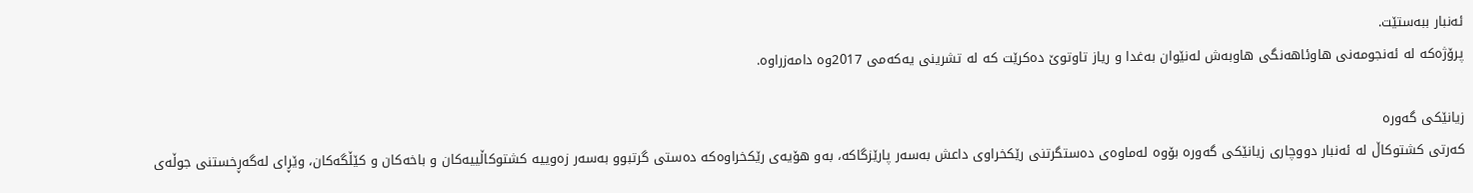ئەنبار ببەستێت.
پرۆژەكە لە ئەنجومەنی هاوئاهەنگی هاوبەش لەنێوان بەغدا و ریاز تاوتوێ‌ دەكرێت كە لە تشرینی یەكەمی 2017وە دامەزراوە.

زیانێكی گەورە
كەرتی كشتوكاڵ لە ئەنبار دووچاری زیانێكی گەورە بۆوە لەماوەی دەستگرتنی رێكخراوی داعش بەسەر پارێزگاكە، بەو هۆیەی رێكخراوەكە دەستی گرتبوو بەسەر زەوییە كشتوكاڵییەكان و باخەكان و كێڵگەكان، وێڕای لەگەڕخستنی جوڵەی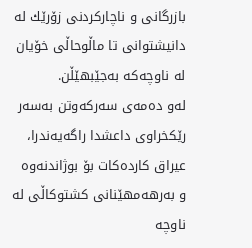بازرگانی و ناچاركردنی زۆرێك لە دانیشتوانی تا ماڵوحاڵی خۆیان لە ناوچەكە بەجێبهێڵن.
لەو دەمەی سەركەوتن بەسەر رێكخراوی داعشدا راگەیەندرا، عیراق كاردەكات بۆ بوژاندنەوە و بەرهەمهێنانی كشتوكاڵی لە ناوچە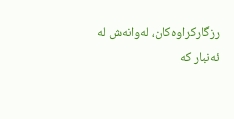رزگاركراوەكان، لەوانەش لە ئەنبار كە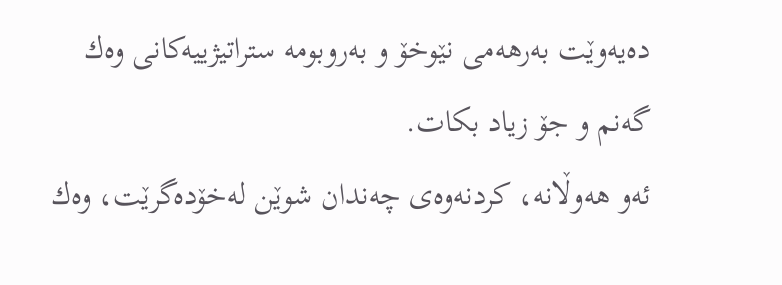دەیەوێت بەرهەمی نێوخۆ و بەروبومە ستراتیژییەكانی وەك گەنم و جۆ زیاد بكات.
ئەو هەوڵانە، كردنەوەی چەندان شوێن لەخۆدەگرێت، وەك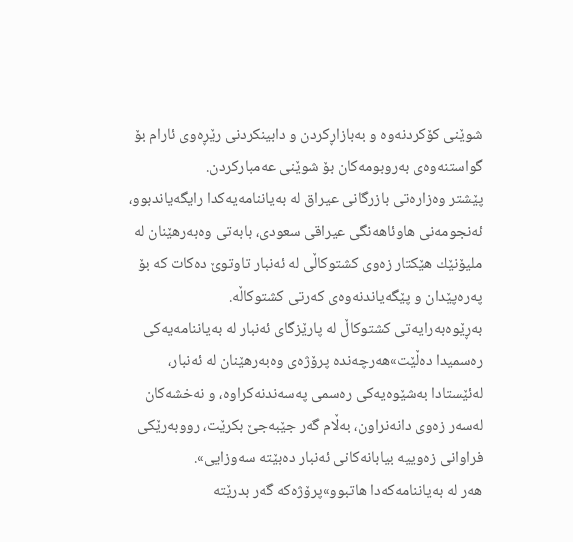شوێنی كۆكردنەوە و بەبازاڕكردن و دابینكردنی رێڕەوی ئارام بۆ گواستنەوەی بەروبومەكان بۆ شوێنی عەمباركردن.
پێشتر وەزارەتی بازرگانی عیراق لە بەیاننامەیەكدا رایگەیاندبوو، ئەنجومەنی هاوئاهەنگی عیراقی سعودی، بابەتی وەبەرهێنان لە ملیۆنێك هێكتار زەوی كشتوكاڵی لە ئەنبار تاوتوێ‌ دەكات كە بۆ پەرەپێدان و پێگەیاندنەوەی كەرتی كشتوكاڵە.
بەڕێوەبەرایەتی كشتوكاڵ لە پارێزگای ئەنبار لە بەیاننامەیەكی رەسمیدا دەڵێت»هەرچەندە پرۆژەی وەبەرهێنان لە ئەنبار، لەئێستادا بەشێوەیەكی رەسمی پەسەندنەكراوە، و نەخشەكان لەسەر زەوی دانەنراون، بەڵام گەر جێبەجێ‌ بكرێت، رووبەرێكی فراوانی زەوییە بیابانەكانی ئەنبار دەبێتە سەوزایی».
هەر لە بەیاننامەكەدا هاتبوو»پرۆژەكە گەر بدرێتە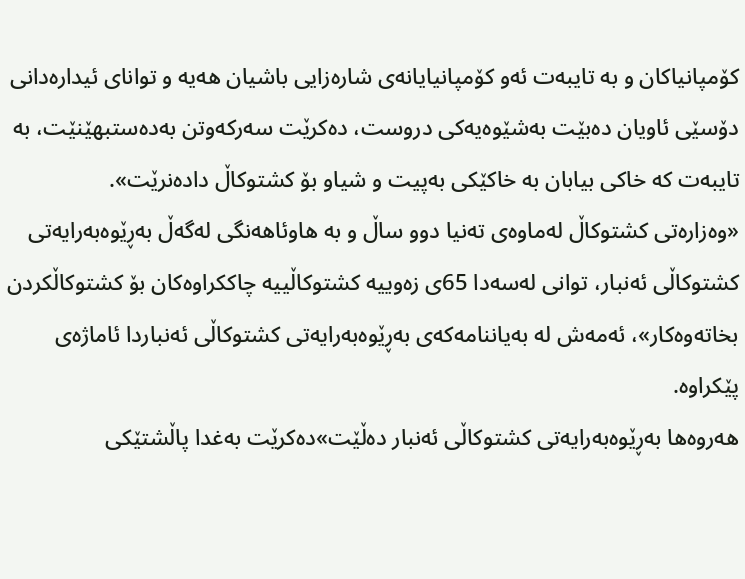كۆمپانیاكان و بە تایبەت ئەو كۆمپانیایانەی شارەزایی باشیان هەیە و توانای ئیدارەدانی دۆسێی ئاویان دەبێت بەشێوەیەكی دروست، دەكرێت سەركەوتن بەدەستبهێنێت، بە تایبەت كە خاكی بیابان بە خاكێكی بەپیت و شیاو بۆ كشتوكاڵ دادەنرێت».
«وەزارەتی كشتوكاڵ لەماوەی تەنیا دوو ساڵ و بە هاوئاهەنگی لەگەڵ بەڕێوەبەرایەتی كشتوكاڵی ئەنبار، توانی لەسەدا 65ی زەوییە كشتوكاڵییە چاككراوەكان بۆ كشتوكاڵكردن بخاتەوەكار»، ئەمەش لە بەیاننامەكەی بەڕێوەبەرایەتی كشتوكاڵی ئەنباردا ئاماژەی پێكراوە.
هەروەها بەڕێوەبەرایەتی كشتوكاڵی ئەنبار دەڵێت»دەكرێت بەغدا پاڵشتێكی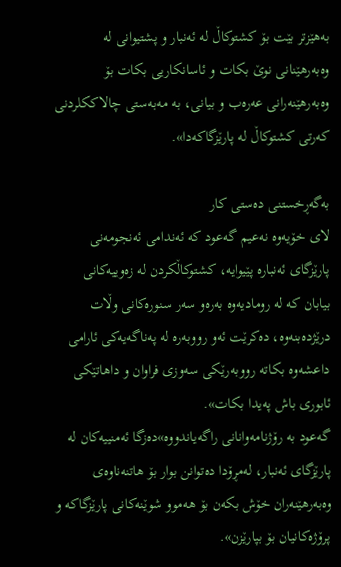بەهێزتر بێت بۆ كشتوكاڵ لە ئەنبار و پشتیوانی لە وەبەرهێنانی نوێ‌ بكات و ئاسانكاریی بكات بۆ وەبەرهێنەرانی عەرەب و بیانی، بە مەبەستی چالاككلردنی كەرتی كشتوكاڵ لە پارێزگاكەدا».

بەگەڕخستنی دەستی كار
لای خۆیەوە نەعیم گەعود كە ئەندامی ئەنجومەنی پارێزگای ئەنبارە پێیوایە، كشتوكاڵكردن لە زەوییەكانی بیابان كە لە رومادیەوە بەرەو سەر سنورەكانی وڵات درێژدەبنەوە، دەكرێت ئەو رووبەرە لە پەناگەیەكی ئارامی داعشەوە بكاتە رووبەرێكی سەوزی فراوان و داهاتێكی ئابوری باش پەیدا بكات».
گەعود بە رۆژنامەوانانی راگەیاندووە»دەزگا ئەمنییەكان لە پارێزگای ئەنبار، لەمڕۆدا دەتوانن بوار بۆ هاتنەناوەی وەبەرهێنەران خۆش بكەن بۆ هەموو شوێنەكانی پارێزگاكە و پرۆژەكانیان بۆ بپارێزن».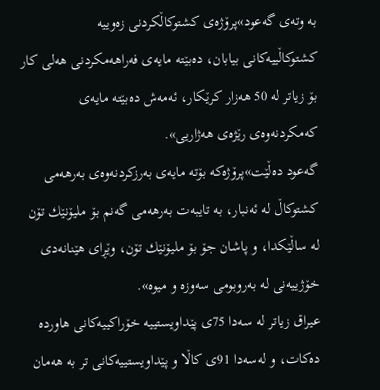بە وتەی گەعود»پرۆژەی كشتوكاڵكردنی زەوییە كشتوكاڵییەكانی بیابان، دەبێتە مایەی فەراهەمكردنی هەلی كار بۆ زیاتر لە 50 هەزار كرێكار، ئەمەش دەبێتە مایەی كەمكردنەوەی رێژەی هەژاریی».
گەعود دەڵێت»پرۆژەكە بۆتە مایەی بەرزكردنەوەی بەرهەمی كشتوكاڵ لە ئەنبار، بە تایبەت بەرهەمی گەنم بۆ ملیۆنێك تۆن لە ساڵێكدا، و پاشان جۆ بۆ ملیۆنێك تۆن، وێڕای هێنانەدی خۆژییەنی لە بەروبومی سەوزە و میوە».
عیراق زیاتر لە سەدا 75ی پێداویستییە خۆراكییەكانی هاوردە دەكات، و لەسەدا 91ی كاڵا و پێداویستییەكانی تر بە هەمان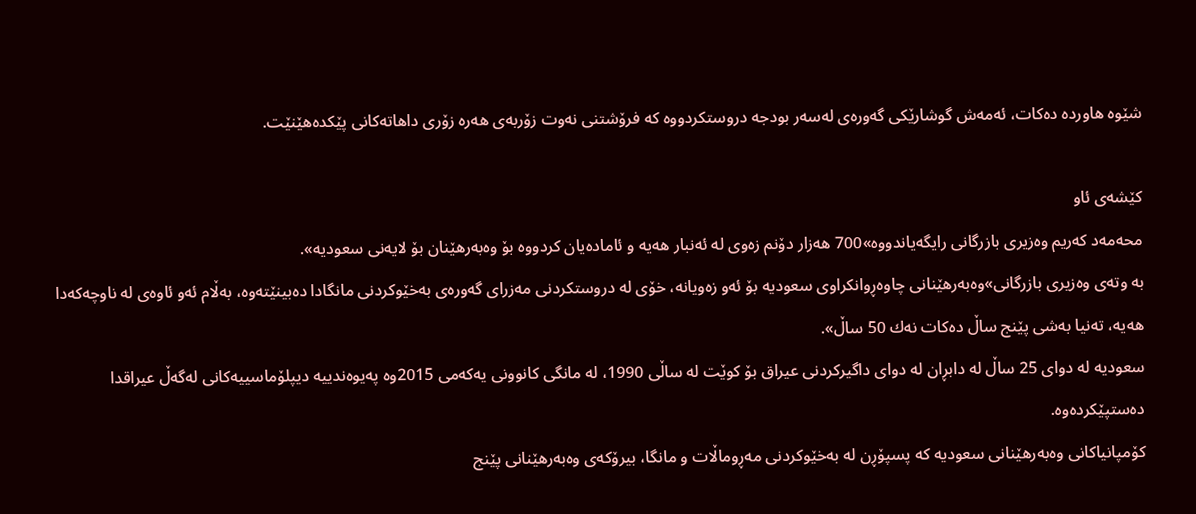شێوە هاوردە دەكات، ئەمەش گوشارێكی گەورەی لەسەر بودجە دروستكردووە كە فرۆشتنی نەوت زۆربەی هەرە زۆری داهاتەكانی پێكدەهێنێت.

كێشەی ئاو
محەمەد كەریم وەزیری بازرگانی رایگەیاندووە»700 هەزار دۆنم زەوی لە ئەنبار هەیە و ئامادەیان كردووە بۆ وەبەرهێنان بۆ لایەنی سعودیە».
بە وتەی وەزیری بازرگانی»وەبەرهێنانی چاوەڕوانكراوی سعودیە بۆ ئەو زەویانە، خۆی لە دروستكردنی مەزرای گەورەی بەخێوكردنی مانگادا دەبینێتەوە، بەڵام ئەو ئاوەی لە ناوچەكەدا هەیە، تەنیا بەشی پێنج ساڵ دەكات نەك 50 ساڵ».
سعودیە لە دوای 25 ساڵ لە دابڕان لە دوای داگیركردنی عیراق بۆ كوێت لە ساڵی 1990، لە مانگی كانوونی یەكەمی 2015وە پەیوەندییە دیپلۆماسییەكانی لەگەڵ عیراقدا دەستپێكردەوە.
كۆمپانیاكانی وەبەرهێنانی سعودیە كە پسپۆڕن لە بەخێوكردنی مەڕوماڵات و مانگا، بیرۆكەی وەبەرهێنانی پێنج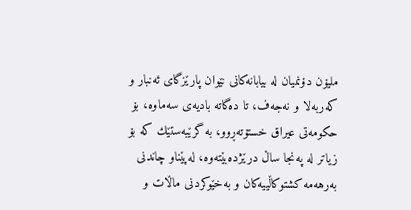ملیۆن دۆنمیان لە بیابانەكانی نێوان پارێزگای ئەنبار و كەربەلا و نەجەف، تا دەگاتە بادیەی سەماوە، بۆ حكومەتی عیراق خستۆتەڕوو، بە گرێبەستێك كە بۆ زیاتر لە پەنجا ساڵ درێژدەبێتەوە، لەپێناو چاندنی بەرهەمە كشتوكاڵییەكان و بەخێوكردنی ماڵات و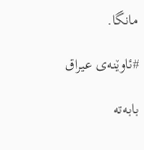مانگا.

#ئاوێنەی عیراق

بابەتە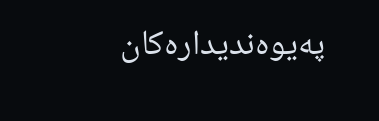پەیوەندیدارەکان